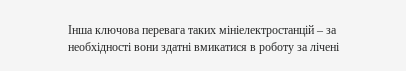Інша ключова перевага таких мініелектростанцій – за необхідності вони здатні вмикатися в роботу за лічені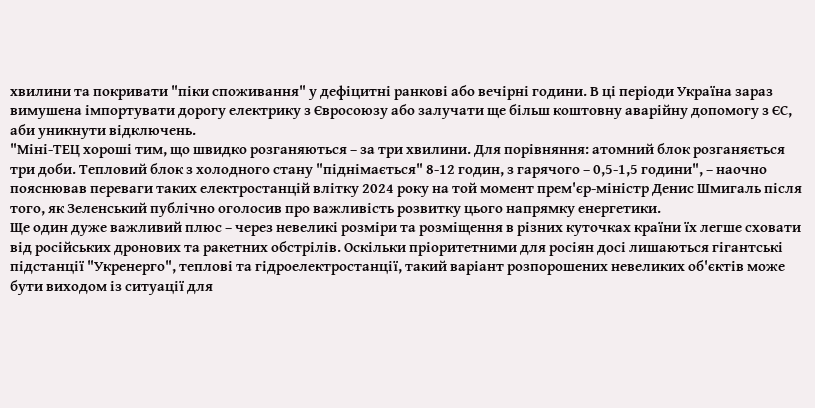хвилини та покривати "піки споживання" у дефіцитні ранкові або вечірні години. В ці періоди Україна зараз вимушена імпортувати дорогу електрику з Євросоюзу або залучати ще більш коштовну аварійну допомогу з ЄС, аби уникнути відключень.
"Міні-ТЕЦ хороші тим, що швидко розганяються – за три хвилини. Для порівняння: атомний блок розганяється три доби. Тепловий блок з холодного стану "піднімається" 8-12 годин, з гарячого – 0,5-1,5 години", – наочно пояснював переваги таких електростанцій влітку 2024 року на той момент прем'єр-міністр Денис Шмигаль після того, як Зеленський публічно оголосив про важливість розвитку цього напрямку енергетики.
Ще один дуже важливий плюс – через невеликі розміри та розміщення в різних куточках країни їх легше сховати від російських дронових та ракетних обстрілів. Оскільки пріоритетними для росіян досі лишаються гігантські підстанції "Укренерго", теплові та гідроелектростанції, такий варіант розпорошених невеликих об'єктів може бути виходом із ситуації для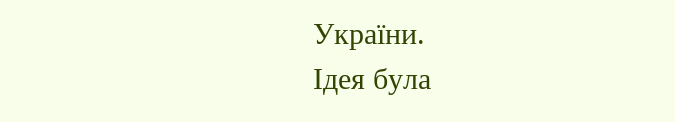України.
Ідея була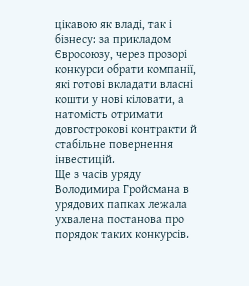цікавою як владі, так і бізнесу: за прикладом Євросоюзу, через прозорі конкурси обрати компанії, які готові вкладати власні кошти у нові кіловати, а натомість отримати довгострокові контракти й стабільне повернення інвестицій.
Ще з часів уряду Володимира Гройсмана в урядових папках лежала ухвалена постанова про порядок таких конкурсів.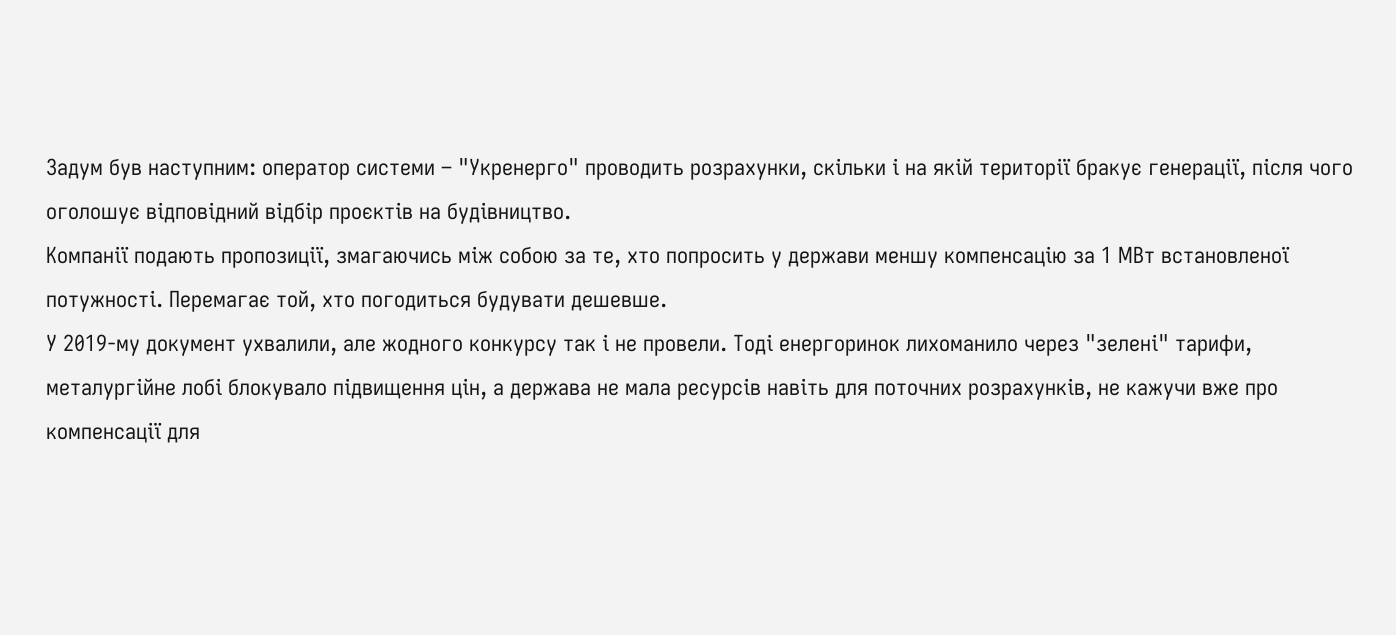Задум був наступним: оператор системи – "Укренерго" проводить розрахунки, скільки і на якій території бракує генерації, після чого оголошує відповідний відбір проєктів на будівництво.
Компанії подають пропозиції, змагаючись між собою за те, хто попросить у держави меншу компенсацію за 1 МВт встановленої потужності. Перемагає той, хто погодиться будувати дешевше.
У 2019-му документ ухвалили, але жодного конкурсу так і не провели. Тоді енергоринок лихоманило через "зелені" тарифи, металургійне лобі блокувало підвищення цін, а держава не мала ресурсів навіть для поточних розрахунків, не кажучи вже про компенсації для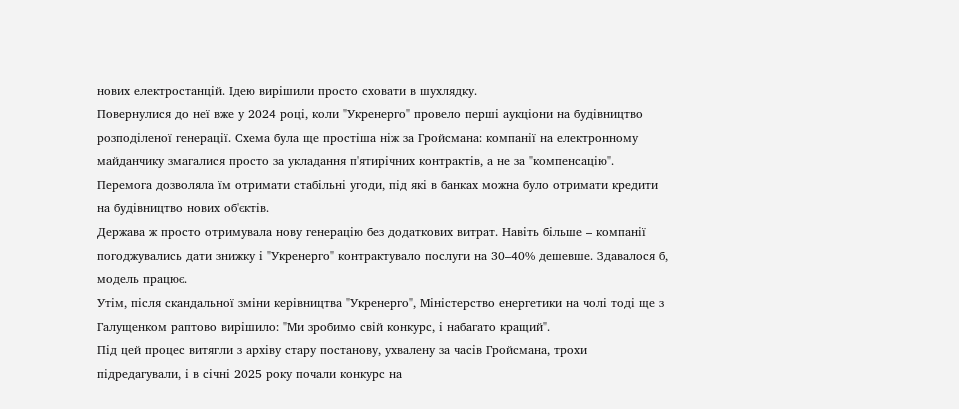нових електростанцій. Ідею вирішили просто сховати в шухлядку.
Повернулися до неї вже у 2024 році, коли "Укренерго" провело перші аукціони на будівництво розподіленої генерації. Схема була ще простіша ніж за Гройсмана: компанії на електронному майданчику змагалися просто за укладання п'ятирічних контрактів, а не за "компенсацію".
Перемога дозволяла їм отримати стабільні угоди, під які в банках можна було отримати кредити на будівництво нових об'єктів.
Держава ж просто отримувала нову генерацію без додаткових витрат. Навіть більше – компанії погоджувались дати знижку і "Укренерго" контрактувало послуги на 30–40% дешевше. Здавалося б, модель працює.
Утім, після скандальної зміни керівництва "Укренерго", Міністерство енергетики на чолі тоді ще з Галущенком раптово вирішило: "Ми зробимо свій конкурс, і набагато кращий".
Під цей процес витягли з архіву стару постанову, ухвалену за часів Гройсмана, трохи підредагували, і в січні 2025 року почали конкурс на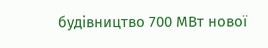будівництво 700 МВт нової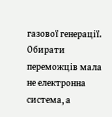газової генерації.
Обирати переможців мала не електронна система, а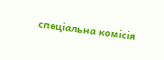спеціальна комісія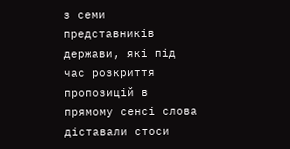з семи представників держави, які під час розкриття пропозицій в прямому сенсі слова діставали стоси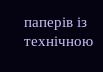паперів із технічною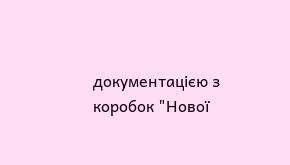документацією з коробок "Нової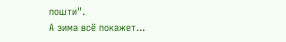пошти".
А зима всё покажет...